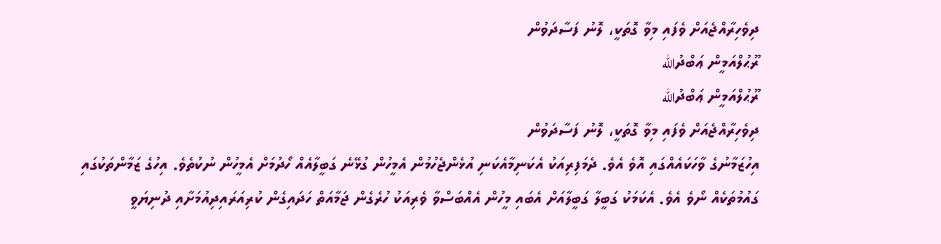ދިވެހިރާއްޖެއަށް ވެފައި މިވާ ގޮތަކީ، ލޮނު ފަސާދަވުން
ރޫޙުލްއަމީން ޢަބްދުالله
ރޫޙުލްއަމީން ޢަބްދުالله
ދިވެހިރާއްޖެއަށް ވެފައި މިވާ ގޮތަކީ، ލޮނު ފަސާދަވުން
އިހުޒަމާނުގެ ވާހަކައެއްގައި އޮވެ އެވެ. ދެމަފިރިއަކު އެކަނިމާއެކަނި އުޅެންޖެހުމުން އެމީހުން ގުޅޭނެ ގަބީލާއެއް ހޯދުމަށް އެމީހުން ނުކުތެވެ. އިހުގެ ޒަމާންތަކުގައި ގައުމުތަކެއް ނޯވެ އެވެ. އެކަމަކު ގަބީލާ ގަބީލާއަށް އެބައި މީހުން އެއްބަސްވާ ވެރިއަކު ހުރެގެން ޖަމާއަތް ހަދައިގެން ކުރިއަރައިދިއުމަށާއި ދުނިޔަވީ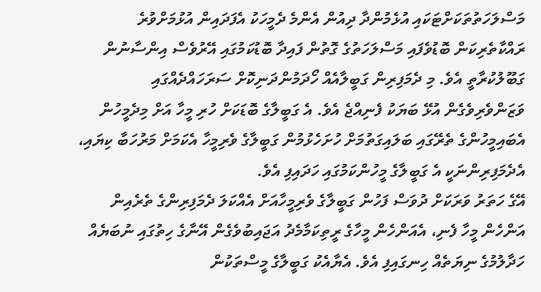މަސްލަހަތުތަކަށްޓަކައި އުޅެމުންދާ ދިއުން އެންމެ ދެމީހަކު އެފަދައިން އުޅުމަށްވުރެ ރައްކާތެރިކަން ބޮޑުވެފައި މަސްލަހަތުގެ ގޮތުން ފައިދާ ބޮޑުކަމުގައި އޭރުވެސް އިންސާނުން ގަބޫލުކުރާތީ އެވެ. މި ދެމަފިރިން ގަބީލާއެއް ހޯދަމުންދަނިކޮށް ސަރަހައްދެއްގައި ވަޒަންވެރިވެގެން އުޅޭ ބަޔަކު ފެނިއްޖެ އެވެ. އެ ގަބީލާގެ ބޮޑަކަށް ހުރި މީހާ އަށް މިދެމީހުން އެބައިމީހުންގެ ތެރޭގައި ބަލައިގަތުމަށް ހުށަހެޅުމުން ގަބީލާގެ ވެރިމީހާ އެކަމަށް މަރުހަބާ ކިޔައި، އެދެމަފިރިންނަކީ އެ ގަބީލާގެ މީހުންކަމުގައި ހަދައިފި އެވެ.
އޭގެ ހަތަރު ވަރަކަށް ދުވަސް ފަހުން ގަބީލާގެ ވެރިމީހާއަށް އެއްކަލަ ދެމަފިރިންގެ ތެރެއިން އަންހެން މީހާ ފެނި، އެއަންހެން މީހާގެ ރީތިކަމާމެދު އަޖައިބުވެގެން އޭނާގެ ހިތުގައި ނުބަޔެއް ހަދާލުމުގެ ނިޔަތެއް ހިނގައިފި އެވެ. އެޔާއެކު ގަބީލާގެ މީސްތަކުން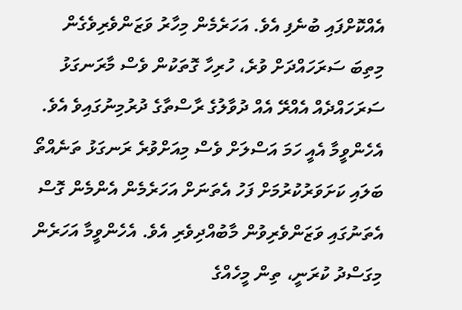އެއްކޮށްފައި ބުނެފި އެވެ. އަހަރެމެން މިހާރު ވަޒަންވެރިވެގެން މިތިބަ ސަރަހައްދަށް ވުރެ، ހުރިހާ ގޮތަކުން ވެސް މާރަނގަޅު ސަރަހައްދެއް އެއްރޭ އެއް ދުވާލުގެ ރާސްތާގެ ދުރުމިނުގައިވެ އެވެ. އެހެންވީމާ އެއީ ހަމަ އަސްލަށް ވެސް މިއަށްވުރެ ރަނގަޅު ތަނެއްތޯ ބަލައި ކަށަވަރުކުރުމަށް ފަހު އެތަނަށް އަހަރެމެން އެންމެން ގޮސް އެތަނުގައި ވަޒަންވެރިވުން މާބުއްދިވެރި އެވެ. އެހެންވީމާ އަހަރެން މިގަސްދު ކުރަނީ، ތިން މީހެއްގެ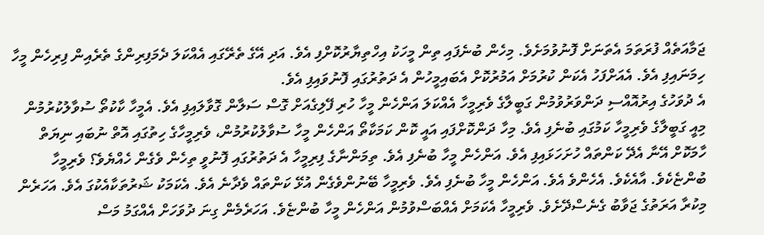ޖަމާއަތެއް ފުރަތަމަ އެތަނަށް ފޮނުވުމަށެވެ. މިހެން ބުނެފައި ތިން މީހަކު އިހްތިޔާރުކޮށްފި އެވެ. އަދި އޭގެ ތެރޭގައި އެއްކަލަ ދެމަފިރިންގެ ތެރެއިން ފިރިހެން މީހާ ހިމަނައިފި އެވެ. އެއަށްފަހު އެކަން ކުރުމަށް އަމުރުކޮށް އެބައިމީހުން އެ ދަތުރުގައި ފޮނުވައިފި އެވެ.
އެ ދުވަހުގެ އިރުއޮއްސި ދަންވަރުވުމުން ގަބީލާގެ ވެރިމީހާ އެއްކަލަ އަންހެން މީހާ ހުރި ފޭލިގެއަށް ގޮސް ސަލާން ގޮވާލައިފި އެވެ. އެމީހާ ކާކުތޯ ސުވާލުކުރުމުން މިއީ ގަބީލާގެ ވެރިމީހާ ކަމުގައި ބުނެފި އެވެ. މިހާ ދަންކޮށްފައި އައީ ކޮން ކަމަކާތޯ އަންހެން މީހާ ސުވާލުކުރުމުން، ވެރިމީހާގެ ހިތުގައި އޮތް ނުބައި ނިޔަތް ހާމަކޮށް އޭނާ އެދޭ ކަންތައް ހުށަހަޅައިފި އެވެ. އަންހެން މީހާ ބުނެފި އެވެ. ތިމަންނާގެ ފިރިމީހާ އެ ދަތުރުގައި ފޮނުވީ ތިހެން ވެގެން ހެއްޔެވެ؟ ވެރިމީހާ ބުންޏެކެވެ. އާއެކެވެ. އެހެންވެ އެވެ. އަންހެން މީހާ ބުނެފި އެވެ. ވެރިމީހާ ބޭނުންވެގެން އުޅޭ ކަންތައް ވެދާނެ އެވެ. އެކަމަކު ޝަރުތަކާއެކުގަ އެވެ. އަހަރެން މިކުރާ އަރަތުގެ ޖަވާބު ގެނެސްދޭށެވެ. ވެރިމީހާ އެކަމަށް އެއްބަސްވުމުން އަންހެން މީހާ ބުންޏެވެ. އަހަރެމެން ގިނަ ދުވަހަށް އެއްގަމު މަސް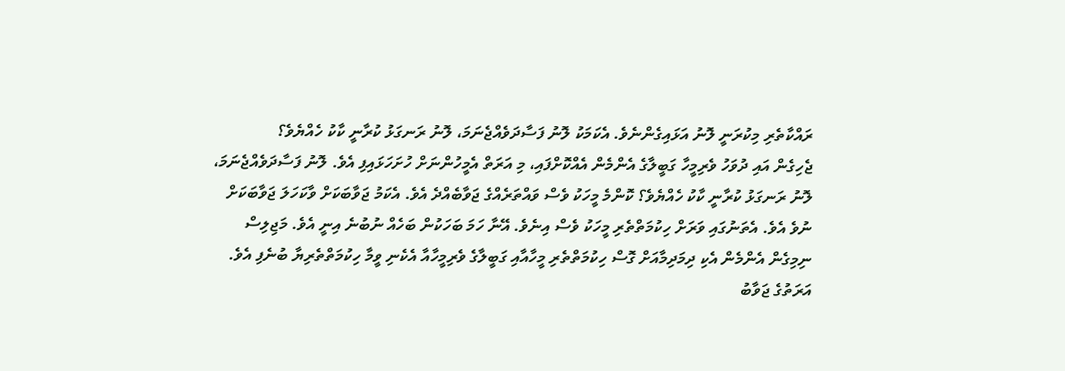ރައްކާތެރި މިކުރަނީ ލޮނު އަޅައިގެންނެވެ. އެކަމަކު ލޮނު ފަސާދަވެއްޖެނަމަ، ލޮނު ރަނގަޅު ކުރާނީ ކާކު ހެއްޔެވެ؟
ޖެހިގެން އައި ދުވަހު ވެރިމީހާ ގަބީލާގެ އެންމެން އެއްކޮށްފައި، މި އަރަތް އެމީހުންނަށް ހުށަހަޅައިފި އެވެ. ލޮނު ފަސާދަވެއްޖެނަމަ، ލޮނު ރަނގަޅު ކުރާނީ ކާކު ހެއްޔެވެ؟ ކޮންމެ މީހަކު ވެސް ވައްތަރެއްގެ ޖަވާބެއްދެ އެވެ. އެކަމު ޖަވާބަކަށް ވާކަހަލަ ޖަވާބަކަށް ނުވެ އެވެ. އެތަނުގައި ވަރަށް ހިކުމަތްތެރި މީހަކު ވެސް އިނެވެ. އޭނާ ހަމަ ބަހަކުން ބަހެއް ނުބުނެ އިނީ އެވެ. މަޖިލިސް ނިމިގެން އެންމެން އެކި ދިމަދިމާއަށް ގޮސް ހިކުމަތްތެރި މީހާއާއި ގަބީލާގެ ވެރިމީހާއާ އެކެނި ވީމާ ހިކުމަތްތެރިޔާ ބުނެފި އެވެ. އަރަތުގެ ޖަވާބު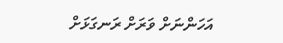އަހަންނަށް ވަރަށް ރަނގަޅަށް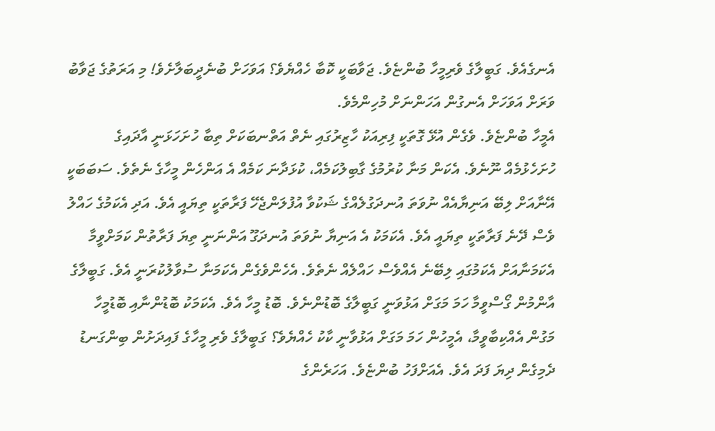އެނގެއެވެ. ގަބީލާގެ ވެރިމީހާ ބުންޏެވެ. ޖަވާބަކީ ކޮބާ ހެއްޔެވެ؟ އަވަހަށް ބުނެދީބަލާށެވެ! މި އަރަތުގެ ޖަވާބު ވަރަށް އަވަހަށް އެނގުން އަހަންނަށް މުހިންމެވެ.
އެމީހާ ބުންޏެވެ. ވެގެން އުޅޭ ގޮތަކީ ފިރިއަކު ހާޒިރުގައި ނެތް އަތްނބަކަށް ތިބާ ހުށަހަޅަނީ އާދައިގެ ހުށަހެޅުމެއް ނޫނެވެ. އެކަން މަނާ ކުރުމުގެ ގާބިލުކަމެއް، ކުޅަދާނަ ކަމެއް އެ އަންހެން މީހާގެ ނެތެވެ. ސަބަބަކީ އޭނާއަށް ލިބޭ އަނިޔާއެއް ނުވަތަ އުނދަގުލެއްގެ ޝަކުވާ އުފުލަންޖެހޭ ފަރާތަކީ ތިޔައީ އެވެ. އަދި އެކަމުގެ ހައްލު ވެސް ދޭނެ ފަރާތަކީ ތިޔައީ އެވެ. އެކަމަކު އެ އަނިޔާ ނުވަތަ އުނދަގޫ އަންނަނީ ތިޔަ ފަރާތުން ކަމަށްވީމާ އެކަމަނާއަށް އެކަމުގައި ލިބޭނެ އެއްވެސް ހައްލެއް ނެތެވެ. އެހެންވެގެން އެކަމަނާ ސުވާލުކުރަނީ އެވެ. ގަބީލާގެ އާންމުން ގޯސްވީމާ ހަމަ މަގަށް އަޅުވަނީ ގަބީލާގެ ބޮޑުންނެވެ. ބޮޑު މީހާ އެވެ. އެކަމަކު ބޮޑުންނާއި ބޮޑުމީހާ މަގުން އެއްކިބާވީމާ، އެމީހުން ހަމަ މަގަށް އަޅުވާނީ ކާކު ހެއްޔެވެ؟ ގަބީލާގެ ވެރި މީހާގެ ފައިދަށުން ބިންގަނޑު ދެމިގެން ދިޔަ ފަދަ އެވެ. އެއަށްފަހު ބުންޏެވެ. އަހަރެންގެ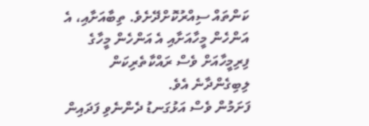ކަންތައް ސިއްރުކޮށްދޭށެވެ. ތިބާއަށާއި، އެ އަންހެން މީހާއަށާއި އެ އަންހެން މީހާގެ ފިރިމީހާއަށް ވެސް ރައްކާތެރިކަން ލިބިގެންދާނެ އެވެ.
ފަށަމުން ވެސް އަޅުގަނޑު ދެންނެވި ފަދައިން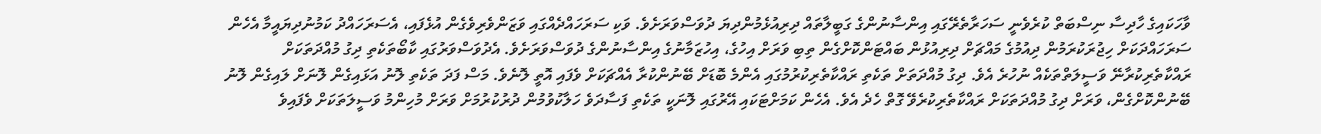ވާހަކައިގެ ހާދިސާ ނިސްބަތް ކުރެވެނީ ސަހަރާތެރޭގައި އިންސާނުންގެ ގަބީލާތައް ދިރިއުޅެމުންދިޔަ ދުވަސްވަރަށެވެ. ވަކި ސަރަހައްދެއްގައި ވަޒަންވެރިވެގެން އުޅެފައި، އެސަރަހައްދު ކަމުނުދިޔައީމާ އެހެން ސަރަހައްދަކަށް ހިޖުރަކުރަމުން ދިއުމުގެ މައްޗަށް ދިރިއުޅުން ބައްޓަންކޮށްގެން ތިބި ވަރަށް އިހުގެ، އިހުޒަމާނުގެ އިންސާނުންގެ ދުވަސްވަރަށެވެ. އެދުވަސްވަރުގައި ކާބޯތަކެތި ދިގު މުއްދަތަކަށް ރައްކާތެރިކުރާނޭ ވަސީލަތްތަކެއް ނުހުރެ އެވެ. ދިގު މުއްދަތަށް ތަކެތި ރައްކާތެރިކުރުމުގައި އެންމެ ބޮޑަށް ބޭނުންކުރާ އެއްޗަކަށް ވެފައި އޮތީ ލޮނެވެ. މަސް ފަދަ ތަކެތި ލޮނު އަޅައިގެން ލޮނަށް ލައިގެން ލޮނު ބޭނުންކޮށްގެން، ވަރަށް ދިގު މުއްދަތަކަށް ރައްކާތެރިކުރެވޭ ގޮތް ހެދެ އެވެ. އެހެން ކަމަށްޓަކައި އޭރުގައި ލޮނަކީ ތަކެތި ފަސާދަވެ ހަލާކުވުމުން ދުރުކުރުމަށް ވަރަށް މުހިންމު ވަސީލަތަކަށް ވެފައިވެ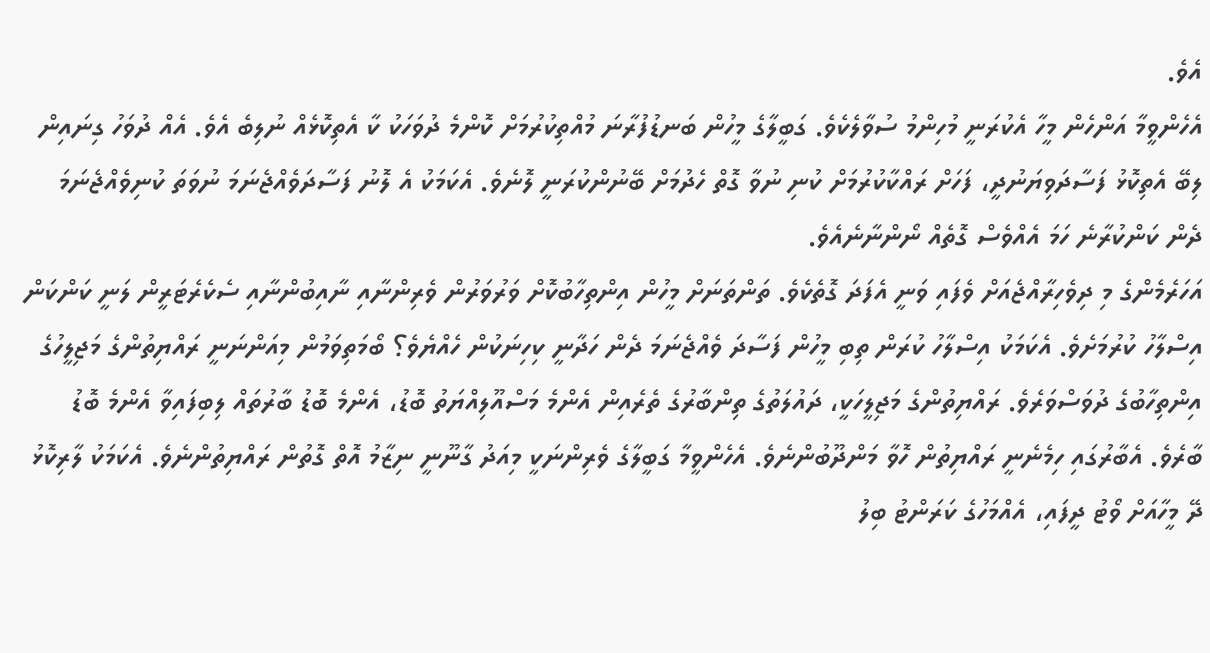އެވެ.
އެހެންވީމާ އަންހެން މީހާ އެކުރަނީ މުހިންމު ސުވާލެކެވެ. ގަބީލާގެ މީހުން ބަނޑުފުރާނަ މުއްތިކުރުމަށް ކޮންމެ ދުވަހަކު ކާ އެތިކޮޅެއް ނުލިބެ އެވެ. އެއް ދުވަހު ގިނައިން ލިބޭ އެތިކޮޅު ފަސާދަވިޔަނުދީ، ފަހަށް ރައްކާކުރުމަށް ކުނި ނުވާ ގޮތް ހެދުމަށް ބޭނުންކުރަނީ ލޮނެވެ. އެކަމަކު އެ ލޮނު ފަސާދަވެއްޖެނަމަ ނުވަތަ ކުނިވެއްޖެނަމަ ދެން ކަންކުރާނެ ހަމަ އެއްވެސް ގޮތެއް ނޯންނާނެއެވެ.
އަހަރެމެންގެ މި ދިވެހިރާއްޖެއަށް ވެފައި ވަނީ އެފަދަ ގޮތެކެވެ. ތަންތަނަށް މީހުން އިންތިހާބުކޮށް ވަރުވަރުން ވެރިންނާއި ނާއިބުންނާއި ސެކެރެޓަރީން ލަނީ ކަންކަން އިސްލާހު ކުރުމަށެވެ. އެކަމަކު އިސްލާހު ކުރަން ތިބި މީހުން ފަސާދަ ވެއްޖެނަމަ ދެން ހަދާނީ ކިހިނަކުން ހެއްޔެވެ؟ ބޯމަތިވަމުން މިއަންނަނީ ރައްޔިތުންގެ މަޖިލީހުގެ އިންތިހާބުގެ ދުވަސްވަރެވެ. ރައްޔިތުންގެ މަޖިލީހަކީ، ދައުލަތުގެ ތިންބާރުގެ ތެރެއިން އެންމެ މަސްއޫލިއްޔަތު ބޮޑު، އެންމެ ބޮޑު ބާރުތައް ލިބިފައިވާ އެންމެ ބޮޑު ބާރެވެ. އެބާރުގައި ހިމެނެނީ ރައްޔިތުން ހޮވާ މަންދޫބުންނެވެ. އެހެންވީމާ ގަބީލާގެ ވެރިންނަކީ މިއަދު ގާނޫނީ ނިޒާމު އޮތް ގޮތުން ރައްޔިތުންނެވެ. އެކަމަކު ލާރިކޮޅު ދޭ މީހާއަށް ވޯޓު ދީފައި، އެއްމަހުގެ ކަރަންޓު ބިލު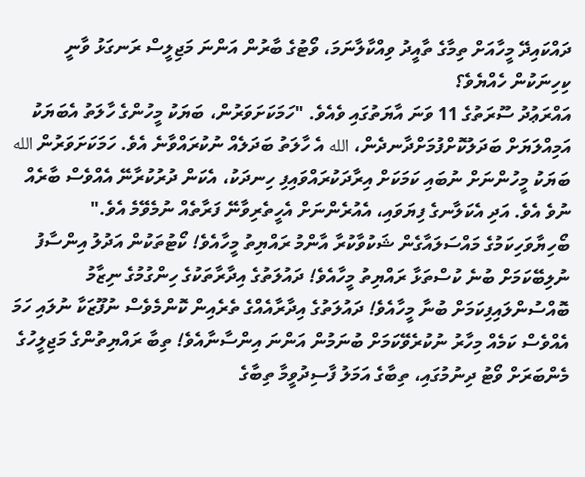ދައްކައިދޭ މީހާއަށް ތިމާގެ ތާއީދު ވިއްކާލާނަމަ، ވޯޓުގެ ބާރުން އަންނަ މަޖިލީސް ރަނގަޅު ވާނީ ކިހިނަކުން ހެއްޔެވެ؟
އައްރަޢުދު ސޫރަތުގެ 11 ވަނަ އާޔަތުގައި ވެއެވެ. "ހަމަކަށަވަރުން، ބަޔަކު މީހުންގެ ހާލަތު އެބަޔަކު އަމިއްލަޔަށް ބަދަލުކޮށްފުމަށްދާނދެން، الله އެ ހާލަތު ބަދަލެއް ނުކުރައްވާނެ އެވެ. ހަމަކަށަވަރުން الله ބަޔަކު މީހުންނަށް ނުބައި ކަމަކަށް އިރާދަކުރައްވައިފި ހިނދަކު، އެކަން ދުރުކުރާނޭ އެއްވެސް ބާރެއް ނުވެ އެވެ. އަދި އެކަލާނގެ ފިޔަވައި، އެއުރެންނަށް އެހީތެރިވާނޭ ފަރާތެއް ނުމެވޭމެ އެވެ."
ބޯހިޔާވަހިކަމުގެ މައްސަލައާގެން ޝަކުވާކުރާ އާންމު ރައްޔިތު މީހާއެވެ! ކޯޓުތަކުން އަދުލު އިންސާފު ނުލިބޭކަމަށް ބުނެ ކުސްތަޅާ ރައްޔިތު މީހާއެވެ! ދައުލަތުގެ އިދާރާތަކުގެ ހިންގުމުގެ ނިޒާމު ބޮއްސުންލައިފިކަމަށް ބުނާ މީހާއެވެ! ދައުލަތުގެ އިދާރާއެއްގެ ތެރެއިން ކޮންމެވެސް ނުފޫޒަކާ ނުލައި ހަމަ އެއްވެސް ކަމެއް މިހާރު ނުކުރެވޭކަމަށް ބުނަމުން އަންނަ އިންސާނާއެވެ! ތިބާ ރައްޔިތުންގެ މަޖިލީހުގެ މެންބަރަށް ވޯޓު ދިނުމުގައި، ތިބާގެ އަމަލު ފާސިދުވީމާ ތިބާގެ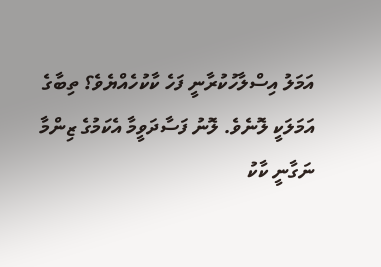އަމަލު އިސްލާހުކުރާނީ ފަހެ ކާކުހެއްޔެވެ؟ ތިބާގެ އަމަލަކީ ލޮނެވެ. ލޮނު ފަސާދަވީމާ އެކަމުގެ ޒިންމާ ނަގާނީ ކާކު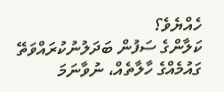ހެއްޔެވެ؟
ކަލާންގެ ސަފުން ބަދަލުނުކުރައްވަތޭ ގައުމެއްގެ ހާލާތެއް، ނުވާނަމަ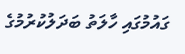ގައުމުގައި ހާލަތު ބަދަލުކުރުމުގެ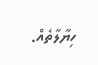ހިޔާލާތެއް.